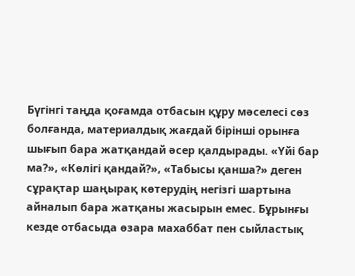Бүгінгі таңда қоғамда отбасын құру мәселесі сөз болғанда, материалдық жағдай бірінші орынға шығып бара жатқандай әсер қалдырады. «Үйі бар ма?», «Көлігі қандай?», «Табысы қанша?» деген сұрақтар шаңырақ көтерудің негізгі шартына айналып бара жатқаны жасырын емес. Бұрынғы кезде отбасыда өзара махаббат пен сыйластық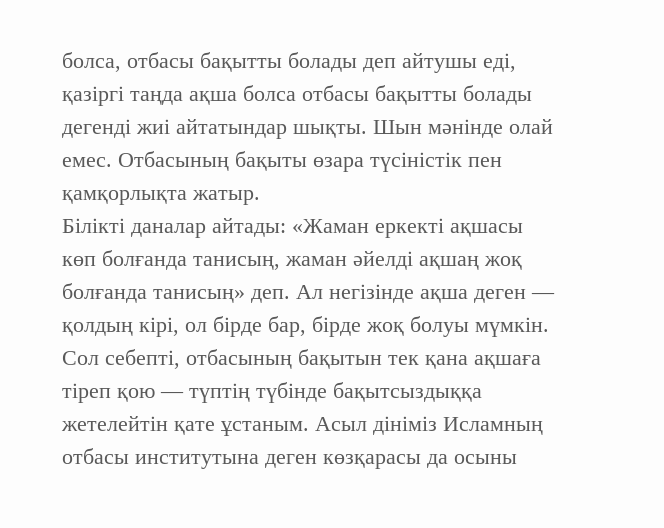болса, отбасы бақытты болады деп айтушы еді, қазіргі таңда ақша болса отбасы бақытты болады дегенді жиі айтатындар шықты. Шын мәнінде олай емес. Отбасының бақыты өзара түсіністік пен қамқорлықта жатыр.
Білікті даналар айтады: «Жаман еркекті ақшасы көп болғанда танисың, жаман әйелді ақшаң жоқ болғанда танисың» деп. Ал негізінде ақша деген — қолдың кірі, ол бірде бар, бірде жоқ болуы мүмкін. Сол себепті, отбасының бақытын тек қана ақшаға тіреп қою — түптің түбінде бақытсыздыққа жетелейтін қате ұстаным. Асыл дініміз Исламның отбасы институтына деген көзқарасы да осыны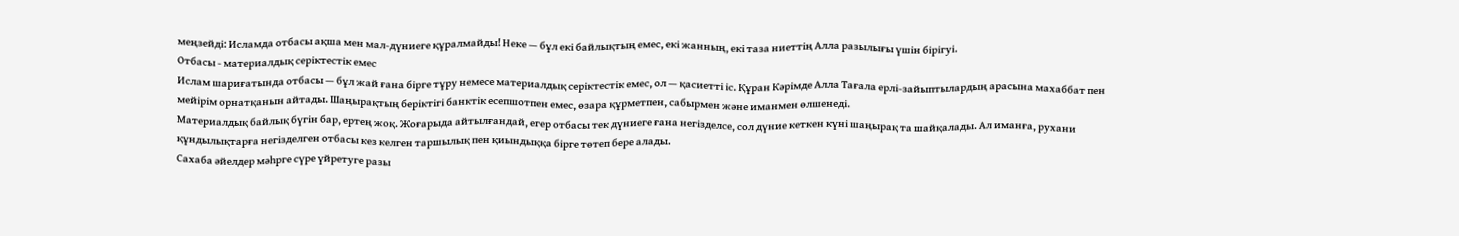меңзейді: Исламда отбасы ақша мен мал-дүниеге құралмайды! Неке — бұл екі байлықтың емес, екі жанның, екі таза ниеттің Алла разылығы үшін бірігуі.
Отбасы - материалдық серіктестік емес
Ислам шариғатында отбасы — бұл жай ғана бірге тұру немесе материалдық серіктестік емес, ол — қасиетті іс. Құран Кәрімде Алла Тағала ерлі-зайыптылардың арасына махаббат пен мейірім орнатқанын айтады. Шаңырақтың беріктігі банктік есепшотпен емес, өзара құрметпен, сабырмен және иманмен өлшенеді.
Материалдық байлық бүгін бар, ертең жоқ. Жоғарыда айтылғандай, егер отбасы тек дүниеге ғана негізделсе, сол дүние кеткен күні шаңырақ та шайқалады. Ал иманға, рухани құндылықтарға негізделген отбасы кез келген таршылық пен қиындыққа бірге төтеп бере алады.
Сахаба әйелдер мәһрге сүре үйретуге разы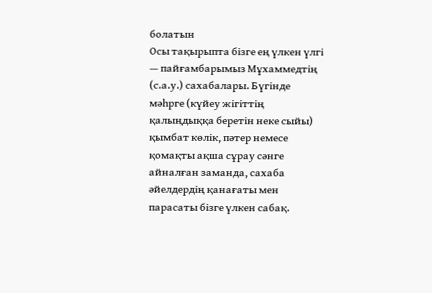болатын
Осы тақырыпта бізге ең үлкен үлгі — пайғамбарымыз Мұхаммедтің (с.а.у.) сахабалары. Бүгінде мәһрге (күйеу жігіттің қалыңдыққа беретін неке сыйы) қымбат көлік, пәтер немесе қомақты ақша сұрау сәнге айналған заманда, сахаба әйелдердің қанағаты мен парасаты бізге үлкен сабақ.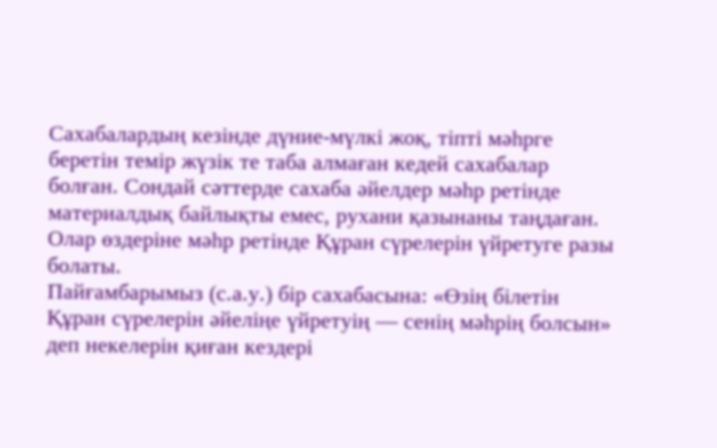Сахабалардың кезінде дүние-мүлкі жоқ, тіпті мәһрге беретін темір жүзік те таба алмаған кедей сахабалар болған. Сондай сәттерде сахаба әйелдер мәһр ретінде материалдық байлықты емес, рухани қазынаны таңдаған. Олар өздеріне мәһр ретінде Құран сүрелерін үйретуге разы болаты.
Пайғамбарымыз (с.а.у.) бір сахабасына: «Өзің білетін Құран сүрелерін әйеліңе үйретуің — сенің мәһрің болсын» деп некелерін қиған кездері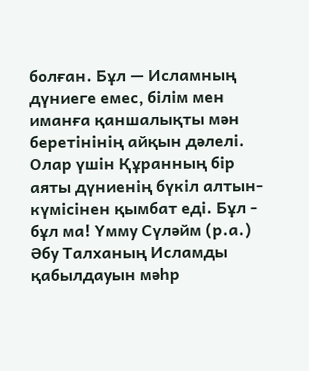болған. Бұл — Исламның дүниеге емес, білім мен иманға қаншалықты мән беретінінің айқын дәлелі. Олар үшін Құранның бір аяты дүниенің бүкіл алтын-күмісінен қымбат еді. Бұл - бұл ма! Үмму Сүләйм (р.а.) Әбу Талханың Исламды қабылдауын мәһр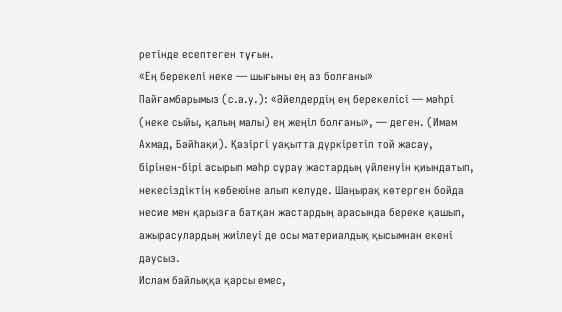ретінде есептеген тұғын.
«Ең берекелі неке — шығыны ең аз болғаны»
Пайғамбарымыз (с.а.у.): «Әйелдердің ең берекелісі — мәһрі (неке сыйы, қалың малы) ең жеңіл болғаны», — деген. (Имам Ахмад, Бәйһақи). Қазіргі уақытта дүркіретіп той жасау, бірінен-бірі асырып мәһр сұрау жастардың үйленуін қиындатып, некесіздіктің көбеюіне алып келуде. Шаңырақ көтерген бойда несие мен қарызға батқан жастардың арасында береке қашып, ажырасулардың жиілеуі де осы материалдық қысымнан екені даусыз.
Ислам байлыққа қарсы емес,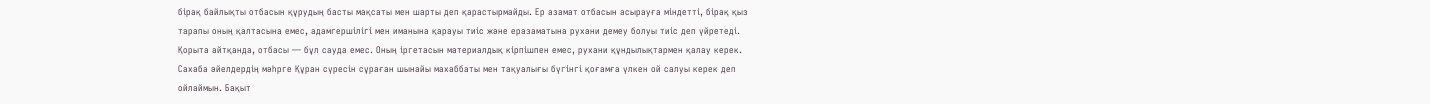бірақ байлықты отбасын құрудың басты мақсаты мен шарты деп қарастырмайды. Ер азамат отбасын асырауға міндетті, бірақ қыз тарапы оның қалтасына емес, адамгершілігі мен иманына қарауы тиіс және еразаматына рухани демеу болуы тиіс деп үйретеді.
Қорыта айтқанда, отбасы — бұл сауда емес. Оның іргетасын материалдық кірпішпен емес, рухани құндылықтармен қалау керек. Сахаба әйелдердің мәһрге Құран сүресін сұраған шынайы махаббаты мен тақуалығы бүгінгі қоғамға үлкен ой салуы керек деп ойлаймын. Бақыт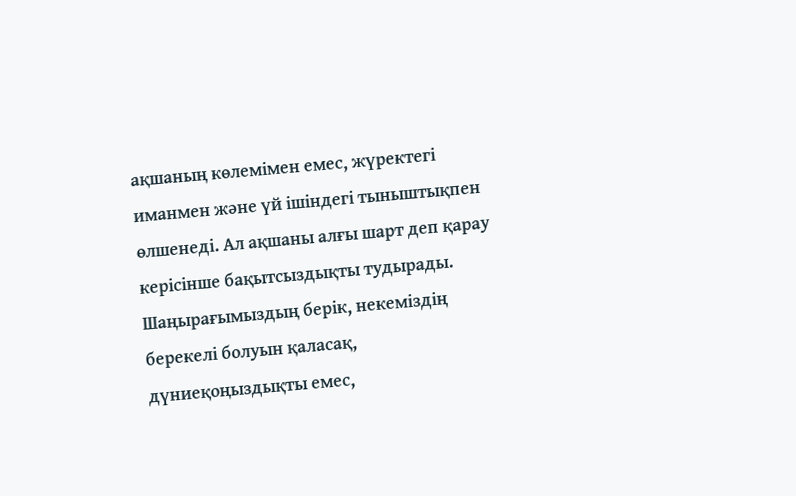ақшаның көлемімен емес, жүректегі иманмен және үй ішіндегі тыныштықпен өлшенеді. Ал ақшаны алғы шарт деп қарау керісінше бақытсыздықты тудырады. Шаңырағымыздың берік, некеміздің берекелі болуын қаласақ, дүниеқоңыздықты емес,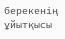берекенің ұйытқысы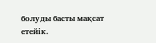болуды басты мақсат етейік.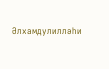Әлхамдулилләһи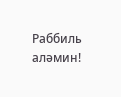Раббиль аләмин!